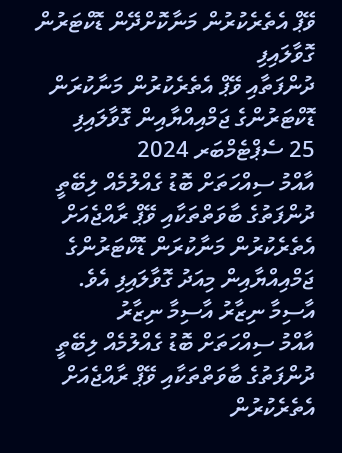ވޭޕް އެތެރެކުރުން މަނާކޮށްދޭން ޑޮކްޓަރުން ގޮވާލައިފި
ދުންފަތާއި ވޭޕް އެތެރެކުރުން މަނާކުރަން ޑޮކްޓަރުންގެ ޖަމްއިއްޔާއިން ގޮވާލައިފި
25 ސެޕްޓެމްބަރ 2024
އާއްމު ސިއްހަތަށް ބޮޑު ގެއްލުމެއް ލިބޭތީ ދުންފަތުގެ ބާވަތްތަކާއި ވޭޕް ރާއްޖެއަށް އެތެރެކުރުން މަނާކުރަން ޑޮކްޓަރުންގެ ޖަމްއިއްޔާއިން މިއަދު ގޮވާލައިފި އެވެ.
އާސިމާ ނިޒާރު އާސިމާ ނިޒާރު
އާއްމު ސިއްހަތަށް ބޮޑު ގެއްލުމެއް ލިބޭތީ ދުންފަތުގެ ބާވަތްތަކާއި ވޭޕް ރާއްޖެއަށް އެތެރެކުރުން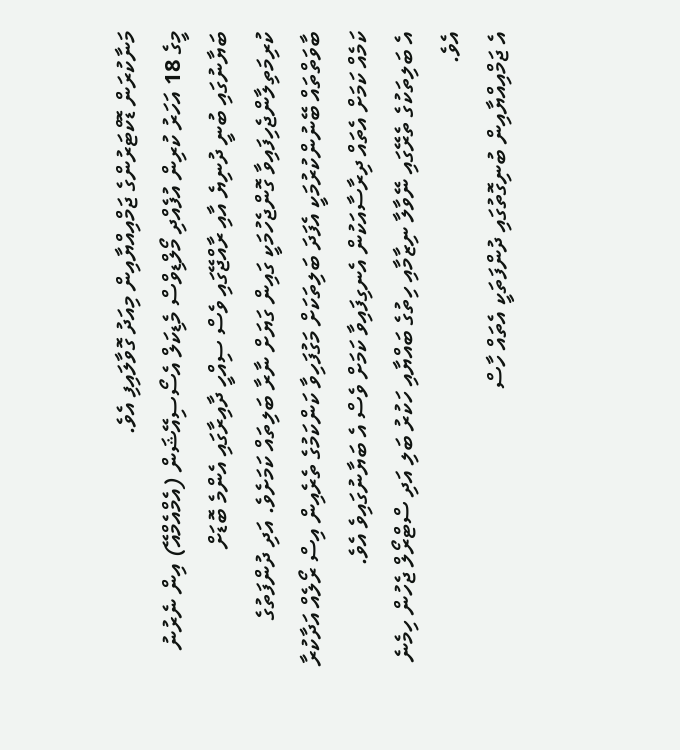މަނާކުރަން ޑޮކްޓަރުންގެ ޖަމްއިއްޔާއިން މިއަދު ގޮވާލައިފި އެވެ.
މީގެ 18 އަހަރު ކުރިން އުފެއްދި މޯލްޑިވްސް މެޑިކަލް އެސޯސިއޭޝަން (އެމްއެމްއޭ) އިން ނެރުނު ބަޔާނުގައި ބުނީ ދުނިޔެ އާއި ރާއްޖޭގައި ވެސް ސިއްހީ ދާއިރާގައި އެންމެ ބޮޑަށް ކުރިމަތިލާންޖެހިފައިވާ ގޮންޖެހުމަކީ ގައިން ގަޔަށް ނާރާ ބަލިތައް ކަމަށެވެ. އަދި ދުންފަތުގެ ބާވަތްތައް ބޭނުންކުރުމަކީ އެފަދަ ބަލިތަކަށް މަގުފަހިވާ ކަންކަމުގެ ތެރެއިން އިސް ރޯލެއް އަދާކުރާ ކަމެއް ކަމަށް އެތައް ދިރާސާއަކުން އެނގިފައިވާ ކަމަށް ވެސް އެ ބަޔާނުގައިވެ އެވެ.
އެ ބަލިތަކުގެ ތެރޭގައި ނޭވާލާ ނިޒާމާއި ހިތުގެ ބައްޔާއި ހަކުރު ބަލި އަދި ސްޓްރޯލް ޖެހުން ހިމެނެ އެވެ.
އެ ޖަމްއިއްޔާއިން ބުނިގޮތުގައި ދުންފަތަކީ އެތައް ހާސް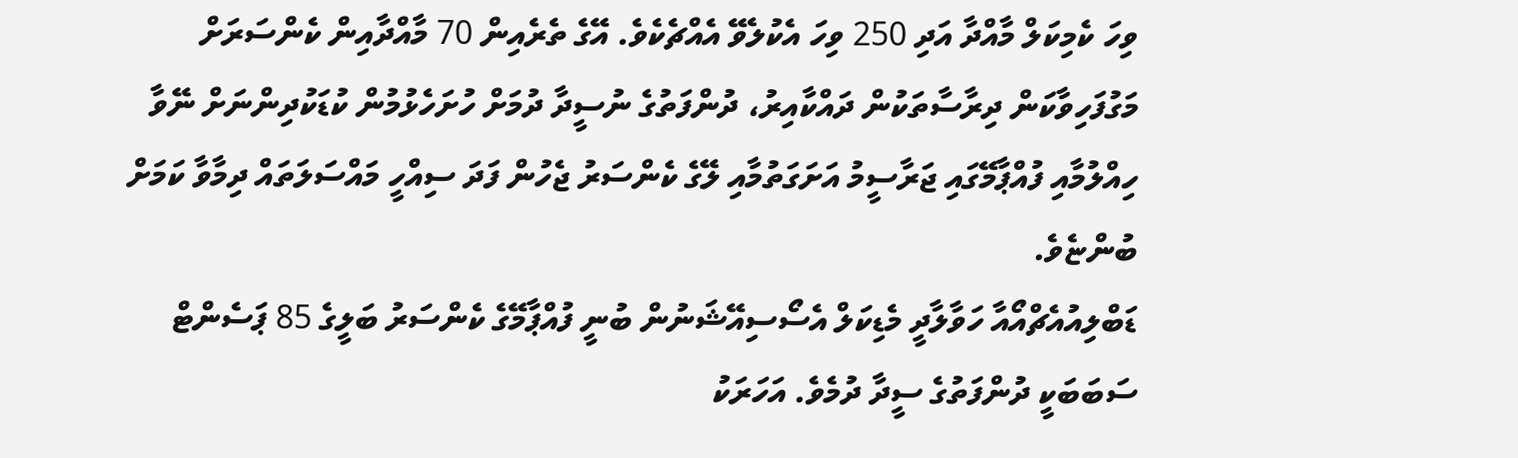ވިހަ ކެމިކަލް މާއްދާ އަދި 250 ވިހަ އެކުލެވޭ އެއްޗެކެވެ. އޭގެ ތެރެއިން 70 މާއްދާއިން ކެންސަރަށް މަގުފަހިވާކަން ދިރާސާތަކުން ދައްކާއިރު، ދުންފަތުގެ ނުސީދާ ދުމަށް ހުށަހެޅުމުން ކުޑަކުދިންނަށް ނޭވާ ހިއްލުމާއި ފުއްޕާމޭގައި ޖަރާސީމު އަށަގަތުމާއި ލޭގެ ކެންސަރު ޖެހުން ފަދަ ސިއްހީ މައްސަލަތައް ދިމާވާ ކަމަށް ބުންޏެވެ.
ޑަބްލިއުއެޗްއޯއާ ހަވާލާދީ މެޑިކަލް އެސޯސިއޭޝަނުން ބުނީ ފުއްޕާމޭގެ ކެންސަރު ބަލީގެ 85 ޕަސެންޓް ސަބަބަކީ ދުންފަތުގެ ސީދާ ދުމެވެ. އަހަރަކު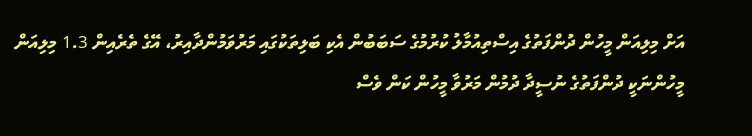އަށް މިލިއަން މީހުން ދުންފަތުގެ އިސްތިއުމާލު ކުރުމުގެ ސަބަބުން އެކި ބަލިތަކުގައި މަރުވަމުންދާއިރު، އޭގެ ތެރެއިން 1.3 މިލިއަން މީހުންނަކީ ދުންފަތުގެ ނުސީދާ ދުމުން މަރުވާ މީހުން ކަން ވެސް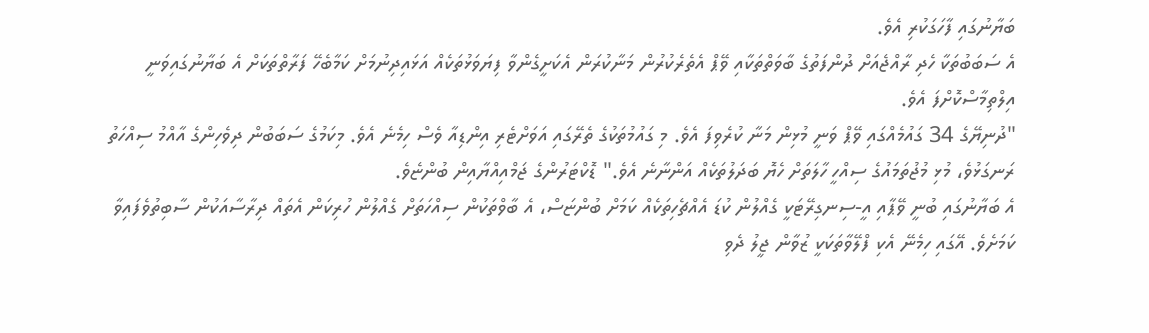ބަޔާނުގައި ފާހަގަކުރި އެވެ.
އެ ސަބަބުތަކާ ހެދި ރާއްޖެއަށް ދުންފަތުގެ ބާވަތްތަކާއި ވޭޕް އެތެރެކުރުން މަނާކުރަން އެކަށީގެންވާ ފިޔަވަޅުތަކެއް އަޅައިދިނުމަށް ކަމާބެހޭ ފަރާތްތަކަށް އެ ބަޔާނުގައިވަނީ އިލްތިމާސްކޮށްފަ އެވެ.
"ދުނިޔޭގެ 34 ގައުމެއްގައި ވޭޕް ވަނީ މުޅިން މަނާ ކުރެވިފަ އެވެ. މި ގައުމުތަކުގެ ތެރޭގައި އަވަށްޓެރި އިންޑިއާ ވެސް ހިމެނެ އެވެ. މިކަމުގެ ސަބަބުން ދިވެހިންގެ އާއްމު ސިއްހަތު ރަނގަޅުވެ، މުޅި މުޖުތަމައުގެ ސިއްހީ ހާލަތަށް ހެޔޮ ބަދަލުތަކެއް އަންނާނެ އެވެ." ޑޮކްޓަރުންގެ ޖަމްއިއްޔާއިން ބުންޏެވެ.
އެ ބަޔާނުގައި ބުނީ ވޭޕާއި އީ-ސިނގިރޭޓަކީ ގެއްލުން ކުޑަ އެއްޗެހިތަކެއް ކަމަށް ބުންޏަސް، އެ ބާވްތަކުން ސިއްހަތަށް ގެއްލުން ހުރިކަން އެތައް ދިރާސާއަކުން ސާބިތުވެފައިވާ ކަމަށެވެ. އޭގައި ހިމެނޭ އެކި ފްލޭވާތަކަކީ ޒުވާން ޖީލު ދެވި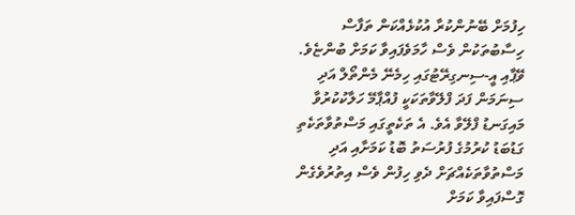ހިފުމަށް ބޭނުންކުރާ އުކުޅެއްކަން ތަފާސް ހިސާބުތަކުން ވެސް ހާމަވެފައިވާ ކަމަށް ބުންޏެވެ.
ވޭޕާއި އީ-ސިނގިރޭޓުގައި ހިމެނޭ މެންތޯލް އަދި ސިނަމަން ފަދަ ފްލޭވާތަކަކީ ފުއްޕާމޭ ހަލާކުކުރުވާ މައިގަނޑު ފްލޭވާ އެވެ. އެ ތަކެތީގައި މަސްތުވާތަކެތި ގަޑުބަޑު ކުރުމުގެ ފުރުސަތު ބޮޑު ކަމަށާއި އަދި މަސްތުވާތަކެއްޗަށް ދެވި ހިފުން ވެސް އިތުރުވެގެން ގޮސްފައިވާ ކަމަށް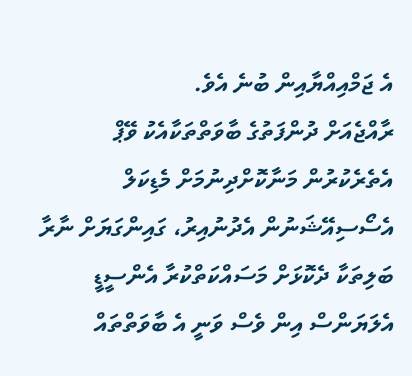އެ ޖަމްއިއްޔާއިން ބުނެ އެވެ.
ރާއްޖެއަށް ދުންފަތުގެ ބާވަތްތަކާއެކު ވޭޕް އެތެރެކުރުން މަނާކޮށްދިނުމަށް މެޑިކަލް އެސޯސިއޭޝަނުން އެދުނުއިރު، ގައިންގަޔަށް ނާރާ ބަލިތަކާ ދެކޮޅަށް މަސައްކަތްކުރާ އެންސީޑީ އެލަޔަންސް އިން ވެސް ވަނީ އެ ބާވަތްތައް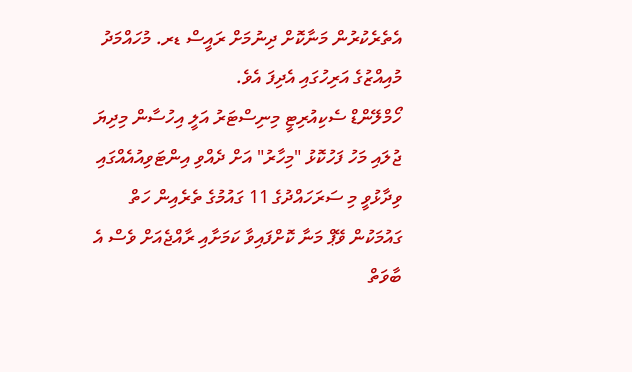އެތެރެކުރުން މަނާކޮށް ދިނުމަށް ރައީސް ޑރ. މުހައްމަދު މުއިއްޒުގެ އަރިހުގައި އެދިފަ އެވެ.
ހޯމްލޭންޑް ސެކިއުރިޓީ މިނިސްޓަރު އަލީ އިހުސާން މިދިޔަ ޖުލައި މަހު ފަހުކޮޅު "މިހާރު" އަށް ދެއްވި އިންޓަވިއުއެއްގައި ވިދާޅުވީ މި ސަރަހައްދުގެ 11 ގައުމުގެ ތެރެއިން ހަތް ގައުމަކުން ވޭޕް މަނާ ކޮށްފައިވާ ކަމަށާއި ރާއްޖެއަށް ވެސް އެ ބާވަތް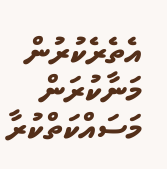އެތެރެކުރުން މަނާކުރަން މަސައްކަތްކުރާ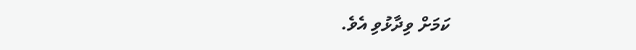ކަމަށް ވިދާޅުވި އެވެ.